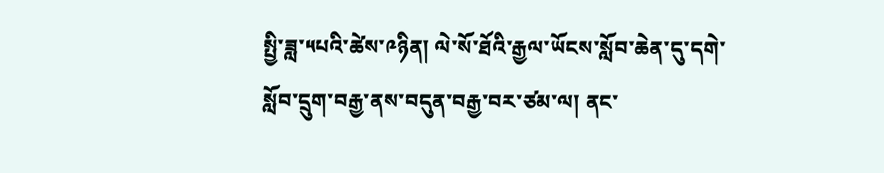སྤྱི་ཟླ་༥པའི་ཚེས་༩ཉིན། ལེ་སོ་ཐོའི་རྒྱལ་ཡོངས་སློབ་ཆེན་དུ་དགེ་སློབ་དྲུག་བརྒྱ་ནས་བདུན་བརྒྱ་བར་ཙམ་ལ། ནང་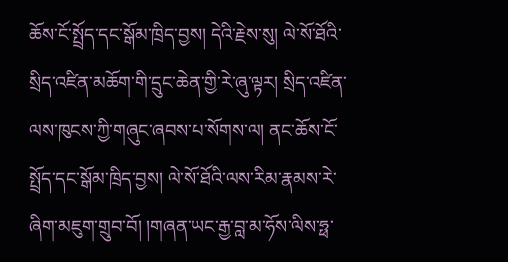ཆོས་ངོ་སྤྲོད་དང་སྒོམ་ཁྲིད་བྱས། དེའི་རྗེས་སུ། ལེ་སོ་ཐོའི་སྲིད་འཛིན་མཆོག་གི་དྲུང་ཆེན་གྱི་རེ་ཞུ་ལྟར། སྲིད་འཛིན་ལས་ཁུངས་ཀྱི་གཞུང་ཞབས་པ་སོགས་ལ། ནང་ཆོས་ངོ་སྤྲོད་དང་སྒོམ་ཁྲིད་བྱས། ལེ་སོ་ཐོའི་ལས་རིམ་རྣམས་རེ་ཞིག་མཇུག་གྲུབ་བོ། །གཞན་ཡང་རྒྱ་བླ་མ་ཧོས་ལིས་ཧྥ་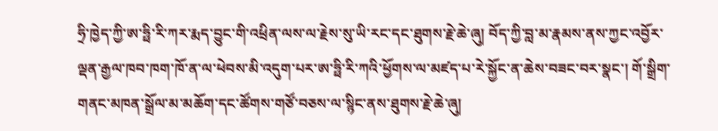ཧྲི་ཁྱེད་ཀྱི་ཨ་ཧྥི་རི་ཀར་རྨད་བྱུང་གི་འཕྲིན་ལས་ལ་རྗེས་སུ་ཡི་རང་དང་ཐུགས་རྗེ་ཆེ་ཞུ། བོད་ཀྱི་བླ་མ་རྣམས་ནས་ཀྱང་འབྱོར་ལྡན་རྒྱལ་ཁབ་ཁག་ཁོ་ན་ལ་ཕེབས་མི་འདུག་པར་ཨ་ཧྥི་རི་ཀའི་ཕྱོགས་ལ་མཛད་པ་རེ་སྐྱོང་ན་ཆེས་བཟང་བར་སྣང་། གོ་སྒྲིག་གནང་མཁན་སྒྲོལ་མ་མཆོག་དང་ཚོགས་གཙོ་བཅས་ལ་སྙིང་ནས་ཐུགས་རྗེ་ཆེ་ཞུ།